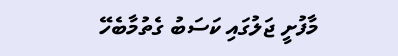މާފުށީ ޖަލުގައި ކަސަބު ގެތުމާބެހޭ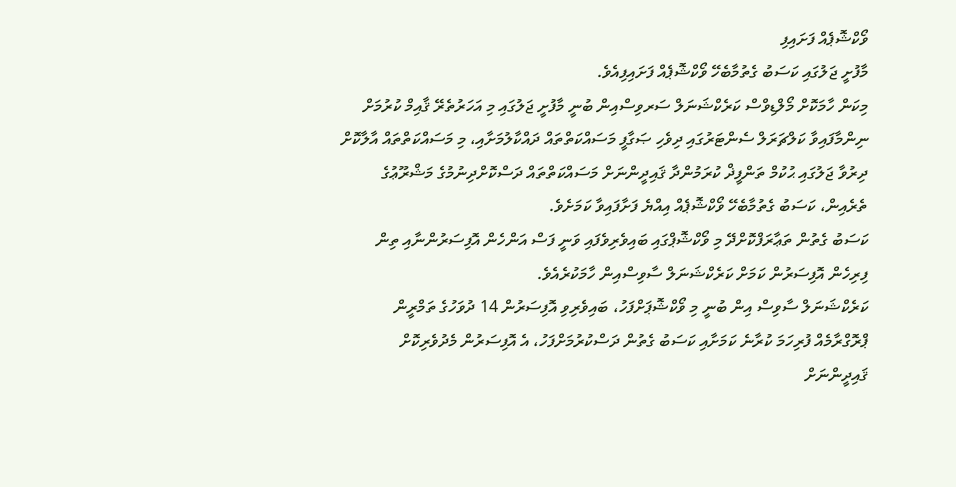ވޯކްޝޮޕެއް ފަށައިފި
މާފުށީ ޖަލުގައި ކަސަބު ގެތުމާބެހޭ ވޯކްޝޮޕެއް ފަށައިފިއެވެ.
މިކަން ހާމަކޮށް މޯލްޑިވްސް ކަރެކްޝަނަލް ސަރވިސްއިން ބުނީ މާފުށީ ޖަލުގައި މި އަހަރުތެރޭ ޤާއިމް ކުރުމަށް ނިންމާފައިވާ ކަލްޗަރަލް ސެންޓަރުގައި ދިވެހި ޞަގާފީ މަސައްކަތްތައް ދައްކާލުމަށާއި، މި މަސައްކަތްތައް އާލާކޮށް ދިރުވާ ޖަލުގައި ޙުކުމް ތަންފީޛް ކުރަމުންދާ ޤައިދީންނަށް މަސައްކަތްތައް ދަސްކޮށްދިނުމުގެ މަޝްރޫޢުގެ ތެރެއިން، ކަސަބު ގެތުމާބެހޭ ވޯކްޝޮޕެއް އިއްޔެ ފަށާފައިވާ ކަމަށެވެ.
ކަސަބު ގެތުން ތަޢާރަފްކޮށްދޭ މި ވޯކްޝޮޕްގައި ބައިވެރިވެފައި ވަނީ ފަސް އަންހެން އޮފިސަރުންނާއި ތިން ފިރިހެން އޮފިސަރުން ކަމަށް ކަރެކްޝަނަލް ސާވިސްއިން ހާމަކުރެއެވެ.
ކަރެކްޝަނަލް ސާވިސް އިން ބުނީ މި ވޯކްޝޮޕަށްފަހު، ބައިވެރިވި އޮފިސަރުން 14 ދުވަހުގެ ތަމްރީން ޕްރޮގްރާމެއް ފުރިހަމަ ކުރާނެ ކަމަށާއި ކަސަބު ގެތުން ދަސްކުރުމަށްފަހު، އެ އޮފިސަރުން މެދުވެރިކޮށް ޤައިދީންނަށް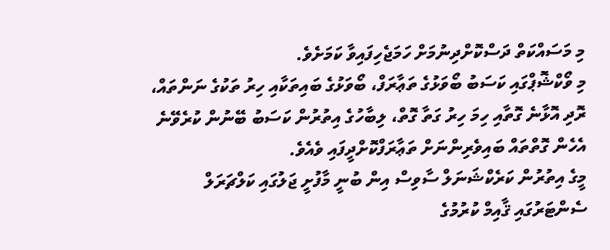މި މަސައްކަތް ދަސްކޮށްދިނުމަށް ހަމަޖެހިފައިވާ ކަމަށެވެ.
މި ވޯކްޝޮޕްގައި ކަސަބު ބޯވަޅުގެ ތަޢާރަފް، ބޯވަޅުގެ ބައިތަކާއި ހިރު ތަކުގެ ނަންތައް، ރޮދި އޮޅާނެ ގޮތާއި ހިމަ ހިރު ގަތާ ގޮތް، ލިބާހުގެ އިތުރުން ކަސަބު ބޭނުން ކުރެވޭނެ އެހެން ގޮތްތައް ބައިވެރިންނަށް ތަޢާރަފްކޮށްދީފައި ވެއެވެ.
މީގެ އިތުރުން ކަރެކްޝަނަލް ސާވިސް އިން ބުނީ މާފުށީ ޖަލުގައި ކަލްޗަރަލް ސެންޓަރުގައި ޤާއިމް ކުރުމުގެ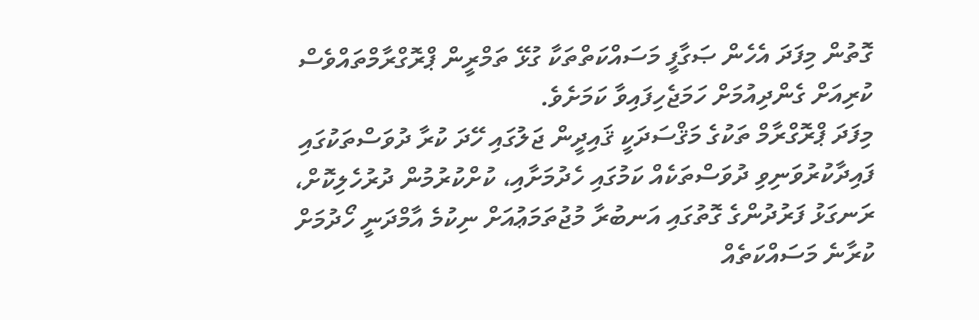ގޮތުން މިފަދަ އެހެން ޞަގާފީ މަސައްކަތްތަކާ ގުޅޭ ތަމްރީން ޕްރޮގްރާމްތައްވެސް ކުރިއަށް ގެންދިއުމަށް ހަމަޖެހިފައިވާ ކަމަށެވެ.
މިފަދަ ޕްރޮގްރާމް ތަކުގެ މަޤްސަދަކީ ޤައިދީން ޖަލުގައި ހޭދަ ކުރާ ދުވަސްތަކުގައި ފައިދާކުރުވަނިވި ދުވަސްތަކެއް ކަމުގައި ހެދުމަށާއި، ކުށްކުރުމުން ދުރުހެލިކޮށް، ރަނގަޅު ފަރުދުންގެ ގޮތުގައި އަނބުރާ މުޖުތަމަޢުއަށް ނިކުމެ އާމްދަނީ ހޯދުމަށް ކުރާނެ މަސައްކަތެއް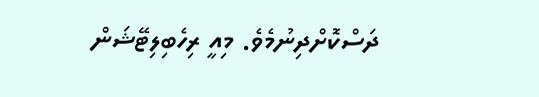ދަސްކޮށްދިނުމެވެ. މިއީ ރިހެބިލިޓޭޝަން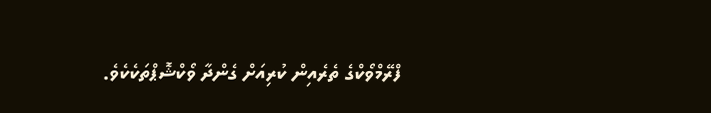ފްރޭމްވޯކްގެ ތެރެއިން ކުރިއަށް ގެންދާ ވޯކްޝޮޕްތަކެކެވެ.